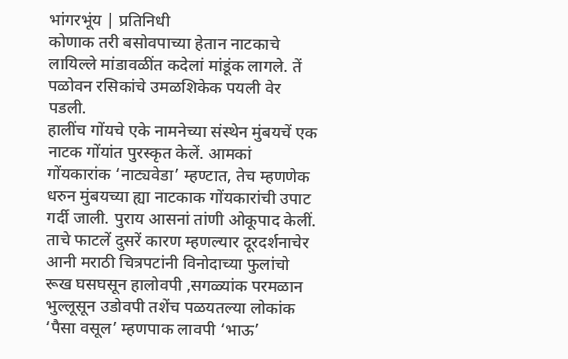भांगरभूंय | प्रतिनिधी
कोणाक तरी बसोवपाच्या हेतान नाटकाचे लायिल्ले मांडावळींत कदेलां मांडूंक लागले. तें पळोवन रसिकांचे उमळशिकेक पयली वेर पडली.
हालींच गोंयचे एके नामनेच्या संस्थेन मुंबयचें एक नाटक गोंयांत पुरस्कृत केलें. आमकां गोंयकारांक ‘नाट्यवेडा’ म्हण्टात, तेच म्हणणेक धरुन मुंबयच्या ह्या नाटकाक गोंयकारांची उपाट गर्दी जाली. पुराय आसनां तांणी ओकूपाद केलीं. ताचे फाटलें दुसरें कारण म्हणल्यार दूरदर्शनाचेर आनी मराठी चित्रपटांनी विनोदाच्या फुलांचो रूख घसघसून हालोवपी ,सगळ्यांक परमळान भुल्लूसून उडोवपी तशेंच पळयतल्या लोकांक ‘पैसा वसूल’ म्हणपाक लावपी ‘भाऊ’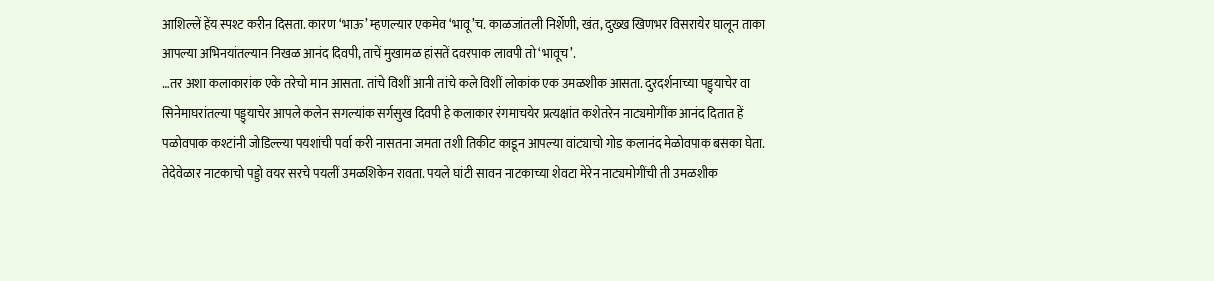आशिल्लें हेंय स्पश्ट करीन दिसता. कारण ‘भाऊ’ म्हणल्यार एकमेव ‘भावू’च. काळजांतली निर्शेणी, खंत, दुख्ख खिणभर विसरायेर घालून ताका आपल्या अभिनयांतल्यान निखळ आनंद दिवपी, ताचें मुखामळ हांसतें दवरपाक लावपी तो ‘भावूच’.
…तर अशा कलाकारांक एके तरेचो मान आसता. तांचे विशीं आनी तांचे कले विशीं लोकांक एक उमळशीक आसता. दुरदर्शनाच्या पड्ड्याचेर वा सिनेमाघरांतल्या पड्ड्याचेर आपले कलेन सगल्यांक सर्गसुख दिवपी हे कलाकार रंगमाचयेर प्रत्यक्षांत कशेतरेन नाट्यमोगींक आनंद दितात हें पळोवपाक कश्टांनी जोडिल्ल्या पयशांची पर्वा करी नासतना जमता तशी तिकीट काडून आपल्या वांट्याचो गोड कलानंद मेळोवपाक बसका घेता. तेदेवेळार नाटकाचो पड्डो वयर सरचे पयलीं उमळशिकेन रावता. पयले घांटी सावन नाटकाच्या शेवटा मेरेन नाट्यमोगींची ती उमळशीक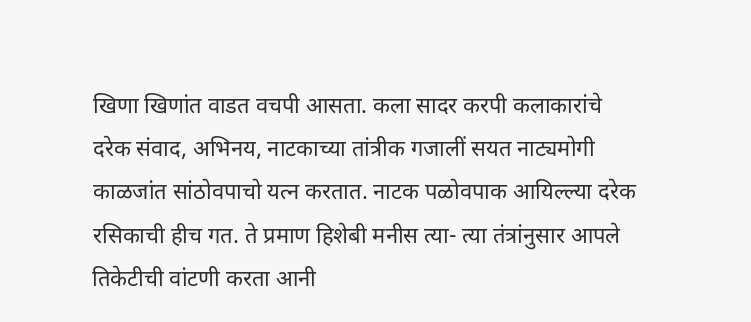खिणा खिणांत वाडत वचपी आसता. कला सादर करपी कलाकारांचे दरेक संवाद, अभिनय, नाटकाच्या तांत्रीक गजालीं सयत नाट्यमोगी काळजांत सांठोवपाचो यत्न करतात. नाटक पळोवपाक आयिल्ल्या दरेक रसिकाची हीच गत. ते प्रमाण हिशेबी मनीस त्या- त्या तंत्रांनुसार आपले तिकेटीची वांटणी करता आनी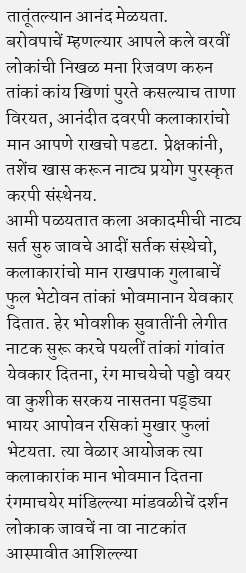तातूंतल्यान आनंद मेळयता.
बरोवपाचें म्हणल्यार आपले कले वरवीं लोकांची निखळ मना रिजवण करुन तांकां कांय खिणां पुरते कसल्याच ताणा विरयत, आनंदीत दवरपी कलाकारांचो मान आपणे राखचो पडटा. प्रेक्षकांनी, तशेंच खास करून नाट्य प्रयोग पुरस्कृत करपी संस्थेनय.
आमी पळयतात कला अकादमीची नाट्य सर्त सुरु जावचे आदीं सर्तक संस्थेचो, कलाकारांचो मान राखपाक गुलाबाचें फुल भेटोवन तांकां भोवमानान येवकार दितात. हेर भोवशीक सुवातींनी लेगीत नाटक सुरू करचे पयलीं तांकां गांवांत येवकार दितना, रंग माचयेचो पड्डो वयर वा कुशीक सरकय नासतना पड्ड्या भायर आपोवन रसिकां मुखार फुलां भेटयता. त्या वेळार आयोजक त्या कलाकारांक मान भोवमान दितना रंगमाचयेर मांडिल्ल्या मांडवळीचें दर्शन लोकाक जावचें ना वा नाटकांत आस्पावीत आशिल्ल्या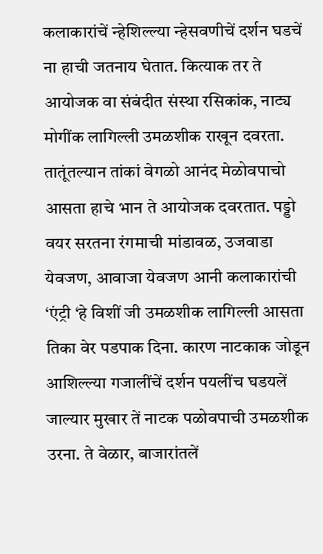कलाकारांचें न्हेशिल्ल्या न्हेसवणीचें दर्शन घडचें ना हाची जतनाय घेतात. कित्याक तर ते आयोजक वा संबंदीत संस्था रसिकांक, नाट्य मोगींक लागिल्ली उमळशीक राखून दवरता. तातूंतल्यान तांकां वेगळो आनंद मेळोवपाचो आसता हाचे भान ते आयोजक दवरतात. पड्डो वयर सरतना रंगमाची मांडावळ, उजवाडा येवजण, आवाजा येवजण आनी कलाकारांची ‘एंट्री ‘हे विशीं जी उमळशीक लागिल्ली आसता तिका वेर पडपाक दिना. कारण नाटकाक जोडून आशिल्ल्या गजालींचें दर्शन पयलींच घडयलें जाल्यार मुखार तें नाटक पळोवपाची उमळशीक उरना. ते वेळार, बाजारांतलें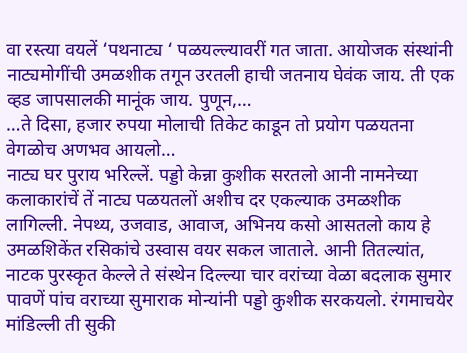वा रस्त्या वयलें ‘पथनाट्य ‘ पळयल्ल्यावरीं गत जाता. आयोजक संस्थांनी नाट्यमोगींची उमळशीक तगून उरतली हाची जतनाय घेवंक जाय. ती एक व्हड जापसालकी मानूंक जाय. पुणून,…
…ते दिसा, हजार रुपया मोलाची तिकेट काडून तो प्रयोग पळयतना वेगळोच अणभव आयलो…
नाट्य घर पुराय भरिल्लें. पड्डो केन्ना कुशीक सरतलो आनी नामनेच्या कलाकारांचें तें नाट्य पळयतलों अशीच दर एकल्याक उमळशीक लागिल्ली. नेपथ्य, उजवाड, आवाज, अभिनय कसो आसतलो काय हे उमळशिकेंत रसिकांचे उस्वास वयर सकल जाताले. आनी तितल्यांत, नाटक पुरस्कृत केल्ले ते संस्थेन दिल्ल्या चार वरांच्या वेळा बदलाक सुमार पावणें पांच वराच्या सुमाराक मोन्यांनी पड्डो कुशीक सरकयलो. रंगमाचयेर मांडिल्ली ती सुकी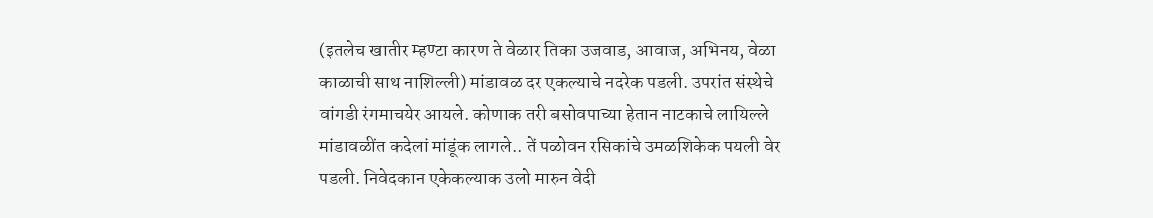(इतलेच खातीर म्हण्टा कारण ते वेळार तिका उजवाड, आवाज, अभिनय, वेळा काळाची साथ नाशिल्ली) मांडावळ दर एकल्याचे नदरेक पडली. उपरांत संस्थेचे वांगडी रंगमाचयेर आयले. कोणाक तरी बसोवपाच्या हेतान नाटकाचे लायिल्ले मांडावळींत कदेलां मांडूंक लागले.. तें पळोवन रसिकांचे उमळशिकेक पयली वेर पडली. निवेदकान एकेकल्याक उलो मारुन वेदी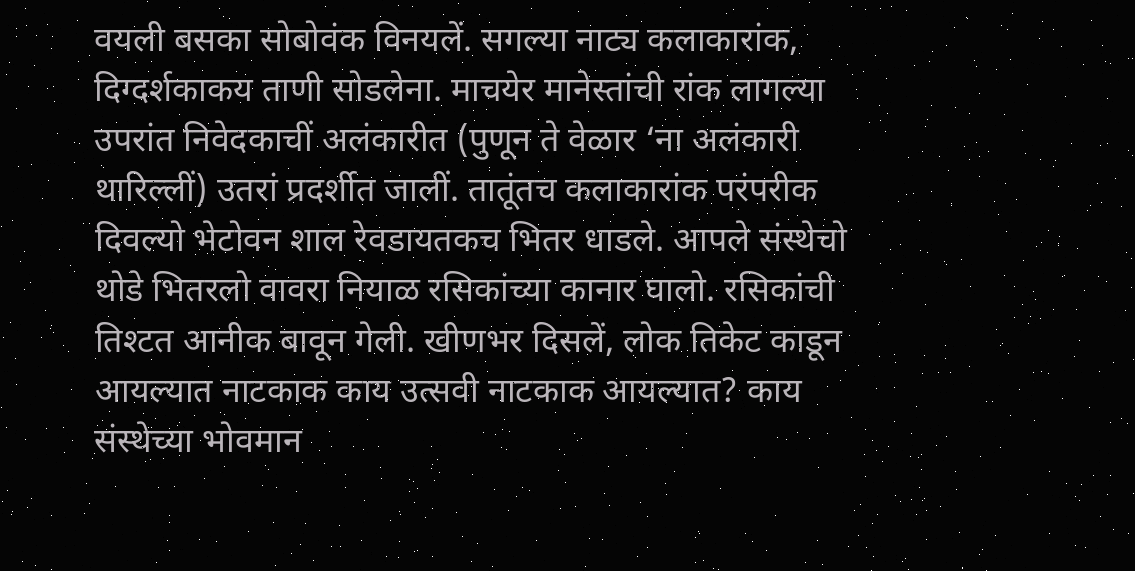वयली बसका सोबोवंक विनयलें. सगल्या नाट्य कलाकारांक, दिग्दर्शकाकय ताणी सोडलेना. माचयेर मानेस्तांची रांक लागल्या उपरांत निवेदकाचीं अलंकारीत (पुणून ते वेळार ‘ना अलंकारी थारिल्लीं) उतरां प्रदर्शीत जालीं. तातूंतच कलाकारांक परंपरीक दिवल्यो भेटोवन शाल रेवडायतकच भितर धाडले. आपले संस्थेचो थोडे भितरलो वावरा नियाळ रसिकांच्या कानार घालो. रसिकांची तिश्टत आनीक बावून गेली. खीणभर दिसलें, लोक तिकेट काडून आयल्यात नाटकाक काय उत्सवी नाटकाक आयल्यात? काय संस्थेच्या भोवमान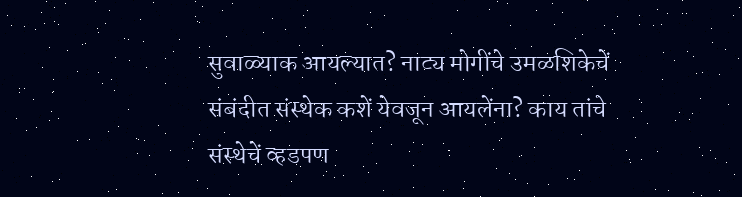सुवाळ्याक आयल्यात? नाट्य मोगींचे उमळशिकेचें संबंदीत संस्थेक कशें येवजून आयलेंना? काय तांचे संस्थेचें व्हडपण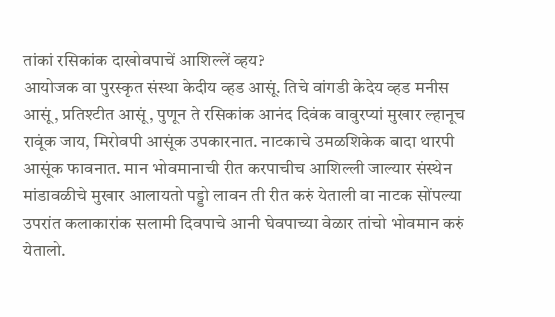तांकां रसिकांक दाखोवपाचें आशिल्लें व्हय?
आयोजक वा पुरस्कृत संस्था केदीय व्हड आसूं. तिचे वांगडी केदेय व्हड मनीस आसूं, प्रतिश्टीत आसूं, पुणून ते रसिकांक आनंद दिवंक वावुरप्यां मुखार ल्हानूच रावूंक जाय, मिरोवपी आसूंक उपकारनात. नाटकाचे उमळशिकेक बादा थारपी आसूंक फावनात. मान भोवमानाची रीत करपाचीच आशिल्ली जाल्यार संस्थेन मांडावळीचे मुखार आलायतो पड्डो लावन ती रीत करुं येताली वा नाटक सोंपल्या उपरांत कलाकारांक सलामी दिवपाचे आनी घेवपाच्या वेळार तांचो भोवमान करुं येतालो.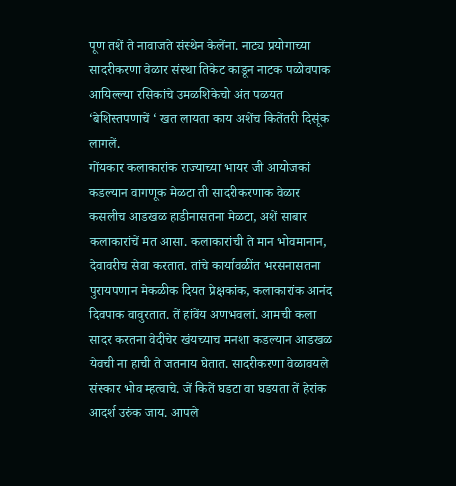पूण तशें ते नावाजते संस्थेन केलेंना. नाट्य प्रयोगाच्या सादरीकरणा वेळार संस्था तिकेट काडून नाटक पळोवपाक आयिल्ल्या रसिकांचे उमळशिकेचो अंत पळयत ‘बेशिस्तपणाचें ‘ खत लायता काय अशेंच कितेंतरी दिसूंक लागलें.
गोंयकार कलाकारांक राज्याच्या भायर जी आयोजकां कडल्यान वागणूक मेळटा ती सादरीकरणाक वेळार कसलीच आडखळ हाडीनासतना मेळटा, अशें साबार कलाकारांचें मत आसा. कलाकारांची ते मान भोवमानान, देवावरीच सेवा करतात. तांचे कार्यावळींत भरसनासतना पुरायपणान मेकळीक दियत प्रेक्षकांक, कलाकारांक आनंद दिवपाक वावुरतात. तें हांवेंय अणभवलां. आमची कला सादर करतना वेदीचेर खंयच्याच मनशा कडल्यान आडखळ येवची ना हाची ते जतनाय घेतात. सादरीकरणा वेळावयले संस्कार भोव म्हत्वाचे. जें कितें घडटा वा घडयता तें हेरांक आदर्श उरुंक जाय. आपले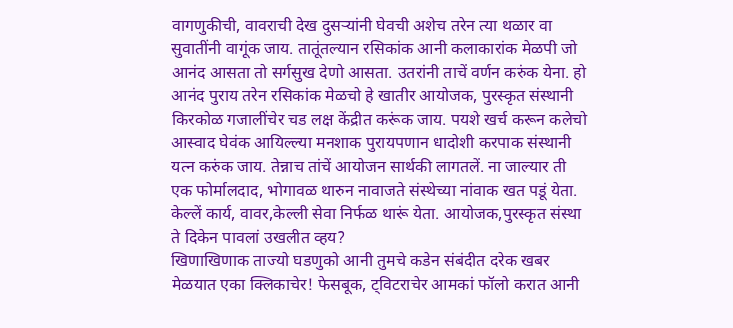वागणुकीची, वावराची देख दुसऱ्यांनी घेवची अशेच तरेन त्या थळार वा सुवातींनी वागूंक जाय. तातूंतल्यान रसिकांक आनी कलाकारांक मेळपी जो आनंद आसता तो सर्गसुख देणो आसता. उतरांनी ताचें वर्णन करुंक येना. हो आनंद पुराय तरेन रसिकांक मेळचो हे खातीर आयोजक, पुरस्कृत संस्थानी किरकोळ गजालींचेर चड लक्ष केंद्रीत करूंक जाय. पयशे खर्च करून कलेचो आस्वाद घेवंक आयिल्ल्या मनशाक पुरायपणान धादोशी करपाक संस्थानी यत्न करुंक जाय. तेन्नाच तांचें आयोजन सार्थकी लागतलें. ना जाल्यार ती एक फोर्मालदाद, भोगावळ थारुन नावाजते संस्थेच्या नांवाक खत पडूं येता. केल्लें कार्य, वावर,केल्ली सेवा निर्फळ थारूं येता. आयोजक,पुरस्कृत संस्था ते दिकेन पावलां उखलीत व्हय?
खिणाखिणाक ताज्यो घडणुको आनी तुमचे कडेन संबंदीत दरेक खबर मेळयात एका क्लिकाचेर! फेसबूक, ट्विटराचेर आमकां फॉलो करात आनी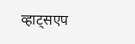व्हाट्सएप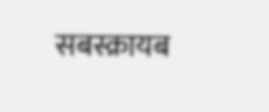सबस्क्रायब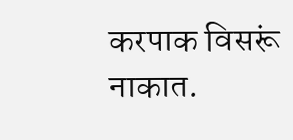करपाक विसरूं नाकात.